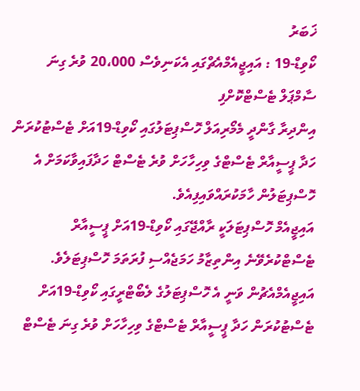ޚަބަރު
ކޯވިޑް-19 : އައިޖީއެމްއެޗްގައި އެކަނިވެސް 20،000 ވުރެ ގިނަ ސާމްޕަލް ޓެސްޓްކޮށްފި
އިންދިރާ ގާންދީ މެމޯރިއަލް ހޮސްޕިޓަލުގައި ކޯވިޑް-19އަށް ޓެސްޓުކުރަން ހަދާ ޕީސީއާރް ޓެސްޓްގެ ވިހިހާހަށް ވުރެ ޓެސްޓް ހަދާފައިވާކަމަށް އެ ހޮސްޕިޓަލުން ހާމަކުރައްވައިފިއެވެ.
އައިޖީއެމް ހޮސްޕިޓަލަކީ ރާއްޖޭގައި ކޯވިޑް-19އަށް ޕީސީއާރް ޓެސްޓްކުރެވޭނެ އިންތިޒާމު ހަމަޖެއްސި ފުރަތަމަ ހޮސްޕިޓަލެވެ.
އައިޖީއެމްއެޗުން ވަނީ އެ ހޮސްޕިޓަލުގެ ލެބޯޓްރީގައި ކޯވިޑް-19އަށް ޓެސްޓުކުރަން ހަދާ ޕީސީއާރް ޓެސްޓްގެ ވިހިހާހަށް ވުރެ ގިނަ ޓެސްޓް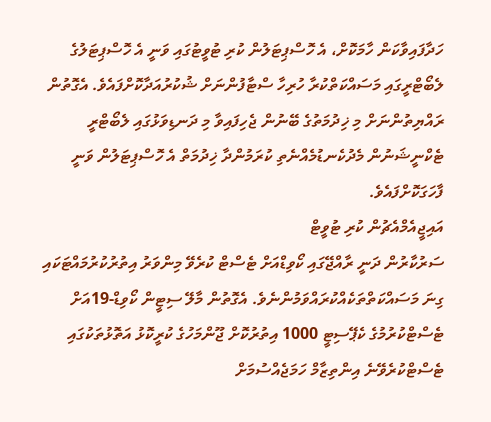ހަދާފައިވާކަން ހާމަކޮށް، އެ ހޮސްޕިޓަލުން ކުރި ޓުވީޓުގައި ވަނީ އެ ހޮސްޕިޓަލުގެ ލެބޯޓްރީގައި މަސައްކަތްކުރާ ހުރިހާ ސްޓާފުންނަށް ޝުކުރުއަދާކޮށްފައެވެ. އެގޮތުން ރައްޔިތުންނަށް މި ޚިދުމަތުގެ ބޭނުން ޖެހިފައިވާ މި ދަނޑިވަޅުގައި ލެބޯޓްރީ ޓެކްނީޝަނުން މެދުކެނޑުމެއްނެތި ކުރަމުންދާ ޚިދުމަތް އެ ހޮސްޕިޓަލުން ވަނީ ފާހަގަކޮށްފައެވެ.
އައިޖީއެމްއެޗުން ކުރި ޓުވީޓް
ސަރުކާރުން ދަނީ ރާއްޖޭގައި ކޯވިޑްއަށް ޓެސްޓް ކުރެވޭ މިންވަރު އިތުރުކުރުމައްޓަކައި ގިނަ މަސައްކަތްތަކެއްކުރައްވަމުންނެވެ. އެގޮތުން މާލޭ ސިޓީން ކޯވިޑް-19އަށް ޓެސްޓްކުރުމުގެ ކެޕޭސިޓީ 1000 އިތުރުކޮށް ޖޫންމަހުގެ ކުރީކޮޅު އަތޮޅުތަކުގައި ޓެސްޓްކުރެވޭނެ އިންތިޒާމް ހަމަޖެއްސުމަށް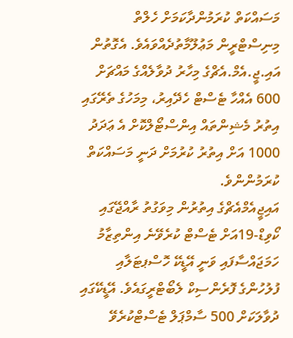މަސައްކަތް ކުރަމުންދާކަމަށް ހެލްތް މިނިސްޓްރީން މަޢުލޫމާތުދެއްވައެވެ. އެގޮތުން އައި.ޖީ.އެމް.އެޗްގެ މިހާރު ދުވާލެއްގެ މައްޗަށް 600 އެއްހާ ޓެސްޓް ހެދޭއިރު، މިމަހުގެ ތެރޭގައި އިތުރު މެޝިންތައް އިންސްޓޯލްކޮށް އެ ޢަދަދު 1000 އަށް އިތުރު ކުރުމަށް ދަނީ މަސައްކަތް ކުރަމުންންވެ.
އައިޖީއެމްއެޗްގެ އިތުރުން މިވަގުތު ރާއްޖޭގައި ކޯވިޑް-19އަށް ޓެސްޓް ކުރެވޭނެ އިންތިޒާމު ހަމަޖައްސާފައި ވަނީ އޭޑީކޭ ހޮސްޕޓަލާއި ފުލުހުންގެ ފޮރެންސިކް ލެބޯޓްރީގައެވެ. އޭޑީކޭގައި ދުވާލަކަށް 500 ސާމްޕަލް ޓެސްޓްކުރެވޭ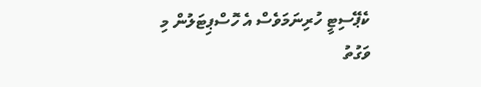ކެޕޭސިޓީ ހުރިނަމަވެސް އެ ހޮސްޕިޓަލުން މި ވަގުތު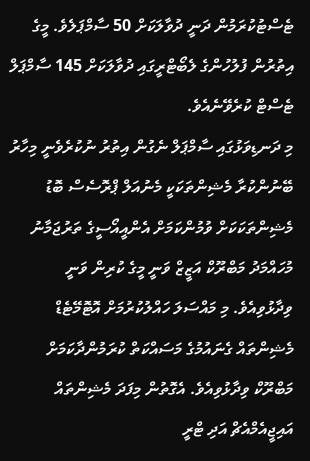ޓެސްޓުކުރަމުން ދަނީ ދުވާލަކަށް 50 ސާމްޕަލެވެ. މީގެ އިތުރުން ފުލުހުންގެ ލެބޯޓްރީގައި ދުވާލަކަށް 145 ސާމްޕަލް ޓެސްޓް ކުރެވޭނެއެވެ.
މި ދަނޑިވަޅުގައި ސާމްޕަލް ނެގުން އިތުރު ނުކުރެވެނީ މިހާރު ބޭނުންކުރާ މެޝިންތަކަކީ މެނުއަލް ޕްރޮސެސް ބޮޑު މެޝިންތަކަކަށް ވުމުންކަމަށް އެންއީއޯސީގެ ތަރުޖަމާނު މުހައްމަދު މަބްރޫކް އަޒީޒް ވަނީ މީގެ ކުރިން ވަނީ ވިދާޅުވިއެވެ. މި މައްސަލަ ހައްލުކުރުމަށް އޮޓޮމޭޓެޑް މެޝިންތައް ގެނައުމުގެ މަސައްކަތް ކުރަމުންދާކަމަށް މަބްރޫކް ވިދާޅުވިއެވެ. އެގޮތުން މިފަދަ މެޝިންތައް އައިޖީއެމްއެޗް އަދި ޓްރީ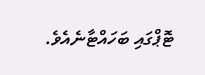ޓޮޕްގައި ބަހައްޓާނެއެވެ.